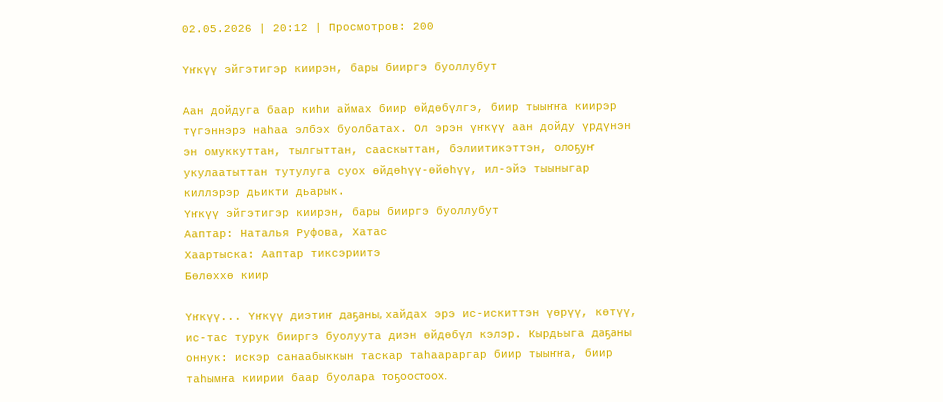02.05.2026 | 20:12 | Просмотров: 200

Үҥкүү эйгэтигэр киирэн, бары бииргэ буоллубут

Аан дойдуга баар киһи аймах биир өйдөбүлгэ, биир тыыҥҥа киирэр түгэннэрэ наһаа элбэх буолбатах. Ол эрэн үҥкүү аан дойду үрдүнэн эн омуккуттан, тылгыттан, сааскыттан, бэлиитикэттэн, олоҕуҥ укулаатыттан тутулуга суох өйдөһүү-өйөһүү, ил-эйэ тыыныгар киллэрэр дьикти дьарык.
Үҥкүү эйгэтигэр киирэн, бары бииргэ буоллубут
Ааптар: Наталья Руфова, Хатас
Хаартыска: Ааптар тиксэриитэ
Бөлөххө киир

Үҥкүү... Үҥкүү диэтиҥ даҕаны, хайдах эрэ ис-искиттэн үөрүү, көтүү, ис-тас турук бииргэ буолуута диэн өйдөбүл кэлэр. Кырдьыга даҕаны оннук: искэр санаабыккын таскар таһаараргар биир тыыҥҥа, биир таһымҥа киирии баар буолара тоҕоостоох.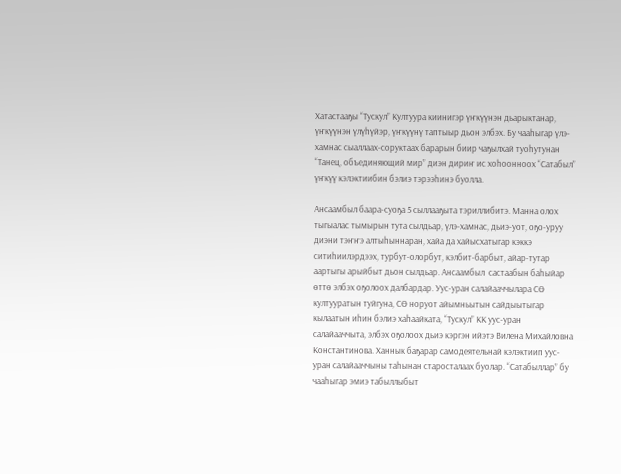Хатастааҕы “Тускул” Култуура киинигэр үҥкүүнэн дьарыктанар, үҥкүүнэн үлүһүйэр, үҥкүүнү таптыыр дьон элбэх. Бу чааһыгар үлэ-хамнас сыаллаах-соруктаах барарын биир чаҕылхай туоһутунан “Танец, объединяющий мир” диэн дириҥ ис хоһоонноох “Сатабыл” үҥкүү кэлэктиибин бэлиэ тэрээһинэ буолла.

Ансаамбыл баара-суоҕа 5 сыллааҕыта тэриллибитэ. Манна олох тыгыалас тымырын тута сылдьар, үлэ-хамнас, дьиэ-уот, оҕо-уруу диэни тэҥҥэ алтыһыннаран, хайа да хайысхатыгар кэккэ ситиһиилэрдээх, турбут-олорбут, кэлбит-барбыт, айар-тутар аартыгы арыйбыт дьон сылдьар. Ансаамбыл  састаабын баһыйар өттө элбэх оҕолоох далбардар. Уус-уран салайааччылара СӨ култууратын туйгуна, СӨ норуот айымньытын сайдыытыгар кылаатын иһин бэлиэ хаһаайката, “Тускул” КК уус-уран салайааччыта, элбэх оҕолоох дьиэ кэргэн ийэтэ Вилена Михайловна Константинова. Ханнык баҕарар самодеятельнай кэлэктиип уус-уран салайааччыны таһынан старосталаах буолар. “Сатабыллар” бу чааһыгар эмиэ табыллыбыт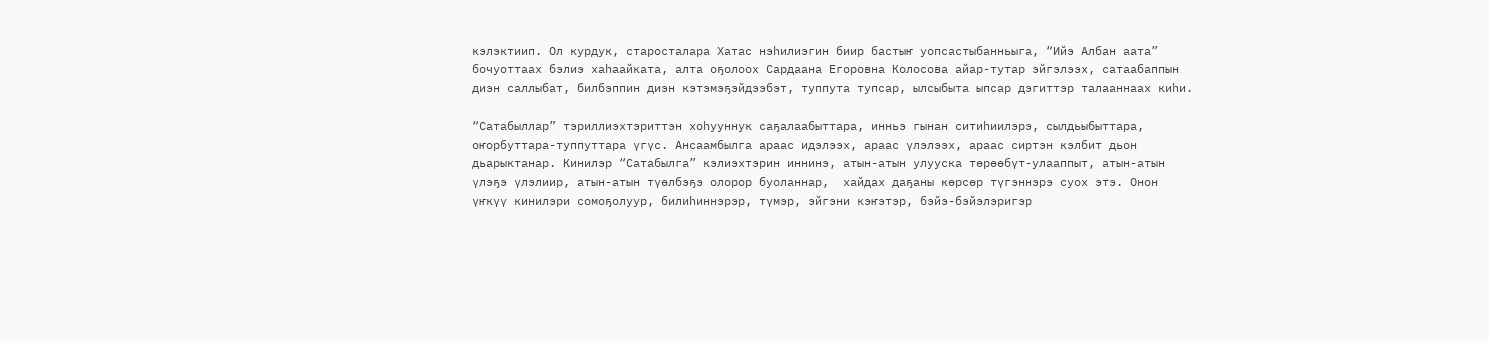кэлэктиип. Ол курдук, старосталара Хатас нэһилиэгин биир бастыҥ уопсастыбанньыга, “Ийэ Албан аата” бочуоттаах бэлиэ хаһаайката, алта оҕолоох Сардаана Егоровна Колосова айар-тутар эйгэлээх, сатаабаппын диэн саллыбат, билбэппин диэн кэтэмэҕэйдээбэт, туппута тупсар, ылсыбыта ыпсар дэгиттэр талааннаах киһи.

“Сатабыллар” тэриллиэхтэриттэн хоһууннук саҕалаабыттара, инньэ гынан ситиһиилэрэ, сылдьыбыттара, оҥорбуттара-туппуттара үгүс. Ансаамбылга араас идэлээх, араас үлэлээх, араас сиртэн кэлбит дьон дьарыктанар. Кинилэр “Сатабылга” кэлиэхтэрин иннинэ, атын-атын улууска төрөөбүт-улааппыт, атын-атын үлэҕэ үлэлиир, атын-атын түөлбэҕэ олорор буоланнар,  хайдах даҕаны көрсөр түгэннэрэ суох этэ. Онон үҥкүү кинилэри сомоҕолуур, билиһиннэрэр, түмэр, эйгэни кэҥэтэр, бэйэ-бэйэлэригэр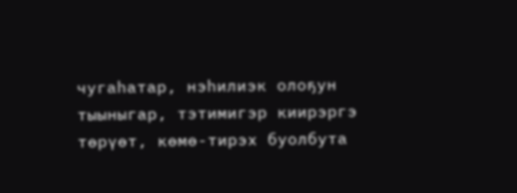чугаһатар, нэһилиэк олоҕун тыыныгар, тэтимигэр киирэргэ төрүөт, көмө-тирэх буолбута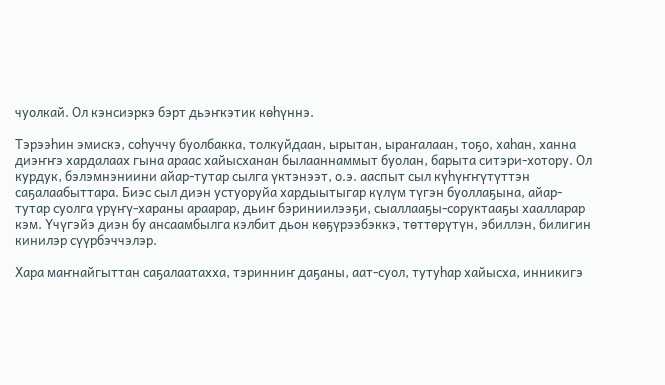чуолкай. Ол кэнсиэркэ бэрт дьэҥкэтик көһүннэ.

Тэрээһин эмискэ, соһуччу буолбакка, толкуйдаан, ырытан, ыраҥалаан, тоҕо, хаһан, ханна диэҥҥэ хардалаах гына араас хайысханан былааннаммыт буолан, барыта ситэри-хотору. Ол курдук, бэлэмнэниини айар-тутар сылга үктэнээт, о.э. ааспыт сыл күһүҥҥүтүттэн саҕалаабыттара. Биэс сыл диэн устуоруйа хардыытыгар күлүм түгэн буоллаҕына, айар-тутар суолга үрүҥү-хараны араарар, дьиҥ бэриниилээҕи, сыаллааҕы-соруктааҕы хаалларар кэм. Үчүгэйэ диэн бу ансаамбылга кэлбит дьон көҕүрээбэккэ, төттөрүтүн, эбиллэн, билигин кинилэр сүүрбэччэлэр.

Хара маҥнайгыттан саҕалаатахха, тэринниҥ даҕаны, аат-суол, тутуһар хайысха, инникигэ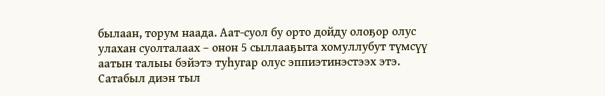былаан, торум наада. Аат-суол бу орто дойду олоҕор олус улахан суолталаах – онон 5 сыллааҕыта хомуллубут түмсүү аатын талыы бэйэтэ туһугар олус эппиэтинэстээх этэ. Сатабыл диэн тыл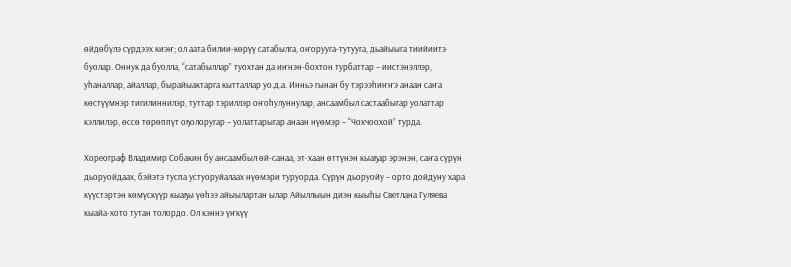өйдөбүлэ сүрдээх киэҥ; ол аата билии-көрүү сатабылга, оҥорууга-тутууга, дьайыыга тиийиитэ буолар. Оннук да буолла, “сатабыллар” туохтан да иҥнэн-бохтон турбаттар – иистэнэллэр, уһаналлар, айаллар, бырайыактарга кытталлар уо.д.а. Инньэ гынан бу тэрээһиҥҥэ анаан саҥа көстүүмнэр тигилиннилэр, туттар тэриллэр оҥоһулуннулар, ансаамбыл састаабыгар уолаттар кэллилэр, өссө төрөппүт оҕолоругар – уолаттарыгар анаан нүөмэр – “Чохчоохой” турда.

Хореограф Владимир Собакин бу ансаамбыл өй-санаа, эт-хаан өттүнэн кыаҕар эрэнэн, саҥа сүрүн дьоруойдаах, бэйэтэ туспа устуоруйалаах нүөмэри туруорда. Сүрүн дьоруойу – орто дойдуну хара күүстэртэн көмүскүүр кыаҕы үөһээ айыылартан ылар Айыллыын диэн кыыһы Светлана Гуляева кыайа-хото тутан толордо. Ол кэннэ үҥкүү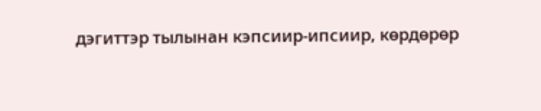дэгиттэр тылынан кэпсиир-ипсиир, көрдөрөр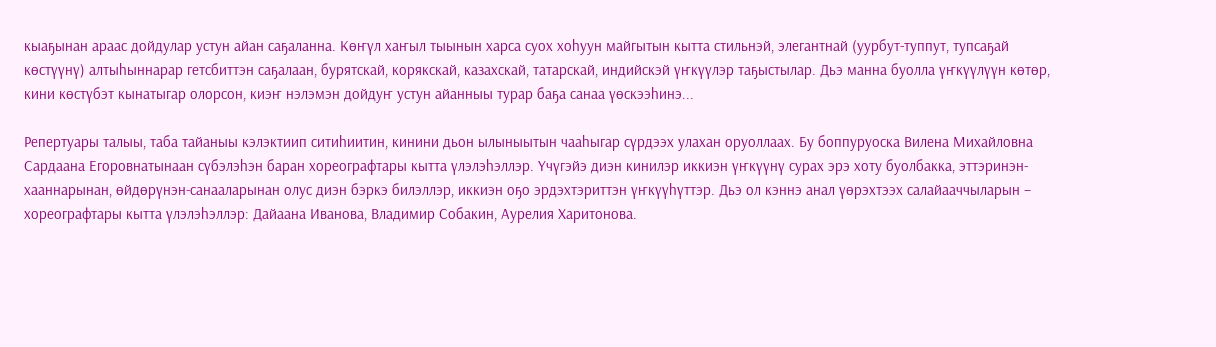кыаҕынан араас дойдулар устун айан саҕаланна. Көҥүл хаҥыл тыынын харса суох хоһуун майгытын кытта стильнэй, элегантнай (уурбут-туппут, тупсаҕай көстүүнү) алтыһыннарар гетсбиттэн саҕалаан, бурятскай, корякскай, казахскай, татарскай, индийскэй үҥкүүлэр таҕыстылар. Дьэ манна буолла үҥкүүлүүн көтөр, кини көстүбэт кынатыгар олорсон, киэҥ нэлэмэн дойдуҥ устун айанныы турар баҕа санаа үөскээһинэ...

Репертуары талыы, таба тайаныы кэлэктиип ситиһиитин, кинини дьон ылыныытын чааһыгар сүрдээх улахан оруоллаах. Бу боппуруоска Вилена Михайловна Сардаана Егоровнатынаан сүбэлэһэн баран хореографтары кытта үлэлэһэллэр. Үчүгэйэ диэн кинилэр иккиэн үҥкүүнү сурах эрэ хоту буолбакка, эттэринэн-хааннарынан, өйдөрүнэн-санааларынан олус диэн бэркэ билэллэр, иккиэн оҕо эрдэхтэриттэн үҥкүүһүттэр. Дьэ ол кэннэ анал үөрэхтээх салайааччыларын – хореографтары кытта үлэлэһэллэр: Дайаана Иванова, Владимир Собакин, Аурелия Харитонова.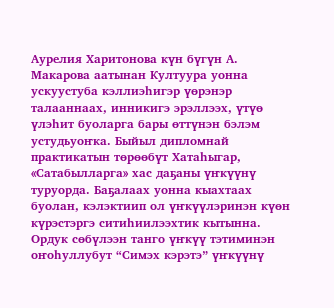Аурелия Харитонова күн бүгүн А. Макарова аатынан Култуура уонна ускуустуба кэллиэһигэр үөрэнэр талааннаах, инникигэ эрэллээх, үтүө үлэһит буоларга бары өттүнэн бэлэм устудьуоҥка. Быйыл дипломнай практикатын төрөөбүт Хатаһыгар, «Сатабылларга» хас даҕаны үҥкүүнү туруорда. Баҕалаах уонна кыахтаах буолан, кэлэктиип ол үҥкүүлэринэн күөн күрэстэргэ ситиһиилээхтик кытынна. Ордук сөбүлээн танго үҥкүү тэтиминэн оҥоһуллубут “Симэх кэрэтэ” үҥкүүнү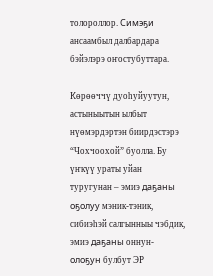толороллор. Симэҕи ансаамбыл далбардара бэйэлэрэ оҥостубуттара.

Көрөөччү дуоһуйуутун, астыныытын ылбыт нүөмэрдэртэн биирдэстэрэ “Чохчоохой” буолла. Бу үҥкүү ураты уйан туругунан – эмиэ даҕаны оҕолуу мэник-тэник, сибиэһэй салгынныы чэбдик, эмиэ даҕаны оннун-олоҕун булбут ЭР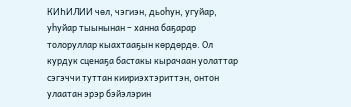КИҺИЛИИ чөл, чэгиэн, дьоһун, угуйар, уһуйар тыынынан – ханна баҕарар толоруллар кыахтааҕын көрдөрдө. Ол курдук сценаҕа бастакы кырачаан уолаттар сэгэччи туттан киириэхтэриттэн, онтон улаатан эрэр бэйэлэрин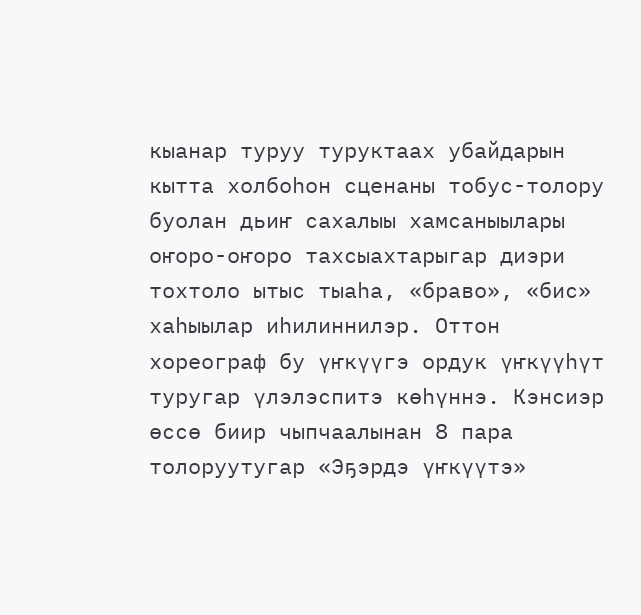кыанар туруу туруктаах убайдарын кытта холбоһон сценаны тобус-толору буолан дьиҥ сахалыы хамсаныылары оҥоро-оҥоро тахсыахтарыгар диэри тохтоло ытыс тыаһа, «браво», «бис» хаһыылар иһилиннилэр. Оттон хореограф бу үҥкүүгэ ордук үҥкүүһүт туругар үлэлэспитэ көһүннэ. Кэнсиэр өссө биир чыпчаалынан 8 пара толоруутугар «Эҕэрдэ үҥкүүтэ»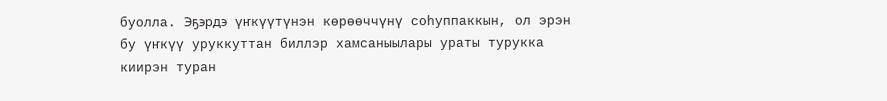буолла. Эҕэрдэ үҥкүүтүнэн көрөөччүнү соһуппаккын, ол эрэн бу үҥкүү уруккуттан биллэр хамсаныылары ураты турукка киирэн туран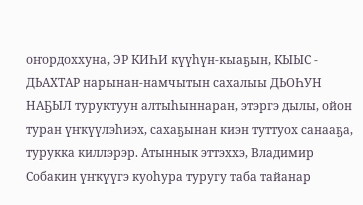оҥордоххуна, ЭР КИҺИ күүһүн-кыаҕын, КЫЫС - ДЬАХТАР нарынан-намчытын сахалыы ДЬОҺУН НАҔЫЛ туруктуун алтыһыннаран, этэргэ дылы, ойон туран үҥкүүлэһиэх, сахаҕынан киэн туттуох санааҕа, турукка киллэрэр. Атыннык эттэххэ, Владимир Собакин үҥкүүгэ куоһура туругу таба тайанар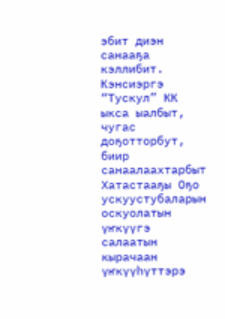эбит диэн санааҕа кэллибит. Кэнсиэргэ “Тускул” КК ыкса ыалбыт, чугас доҕотторбут, биир санаалаахтарбыт Хатастааҕы Оҕо ускуустубаларын оскуолатын үҥкүүгэ салаатын кырачаан үҥкүүһүттэрэ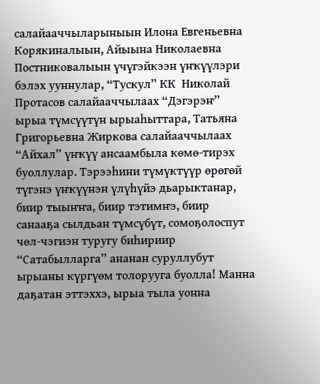салайааччыларыныын Илона Евгеньевна Корякиналыын, Айыына Николаевна Постниковалыын үчүгэйкээн үҥкүүлэри бэлэх ууннулар, “Тускул” КК  Николай Протасов салайааччылаах “Дэгэрэҥ” ырыа түмсүүтүн ырыаһыттара, Татьяна Григорьевна Жиркова салайааччылаах “Айхал” үҥкүү ансаамбыла көмө-тирэх буоллулар. Тэрээһини түмүктүүр өрөгөй түгэнэ үҥкүүнэн үлүһүйэ дьарыктанар, биир тыыҥҥа, биир тэтимҥэ, биир санааҕа сылдьан түмсүбүт, сомоҕолоспут чөл-чэгиэн туругу биһириир “Сатабылларга” ананан суруллубут ырыаны күргүөм толорууга буолла! Манна даҕатан эттэххэ, ырыа тыла уонна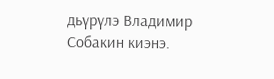дьүрүлэ Владимир Собакин киэнэ.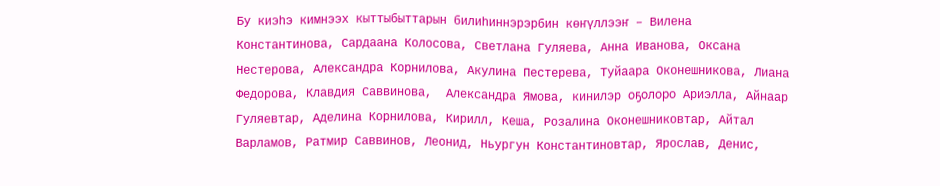Бу киэһэ кимнээх кыттыбыттарын билиһиннэрэрбин көҥүллээҥ – Вилена Константинова, Сардаана Колосова, Светлана Гуляева, Анна Иванова, Оксана Нестерова, Александра Корнилова, Акулина Пестерева, Туйаара Оконешникова, Лиана Федорова, Клавдия Саввинова,  Александра Ямова, кинилэр оҕолоро Ариэлла, Айнаар Гуляевтар, Аделина Корнилова, Кирилл, Кеша, Розалина Оконешниковтар, Айтал Варламов, Ратмир Саввинов, Леонид, Ньургун Константиновтар, Ярослав, Денис,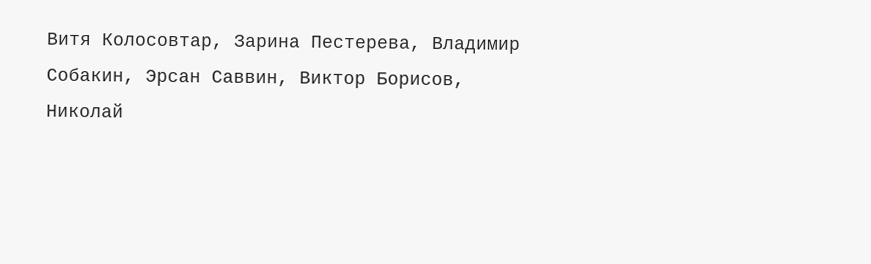Витя Колосовтар, Зарина Пестерева, Владимир Собакин, Эрсан Саввин, Виктор Борисов, Николай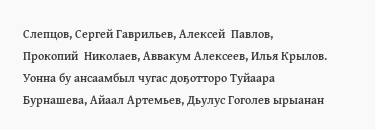Слепцов, Сергей Гаврильев, Алексей  Павлов, Прокопий  Николаев, Аввакум Алексеев, Илья Крылов. Уонна бу ансаамбыл чугас доҕотторо Туйаара Бурнашева, Айаал Артемьев, Дьулус Гоголев ырыанан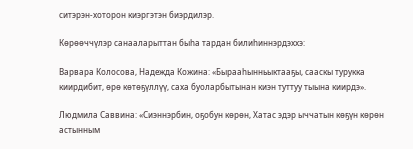ситэрэн-хоторон киэргэтэн биэрдилэр.

Көрөөччүлэр санааларыттан быһа тардан билиһиннэрдэххэ:

Варвара Колосова, Надежда Кожина: «Бырааһынньыктааҕы, сааскы турукка киирдибит, өрө көтөҕүллүү, саха буоларбытынан киэн туттуу тыына киирдэ».

Людмила Саввина: «Сиэннэрбин, оҕобун көрөн, Хатас эдэр ыччатын көҕүн көрөн астынным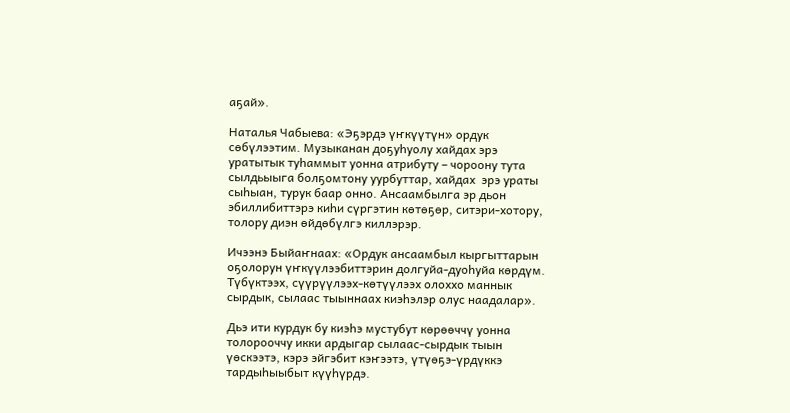аҕай».

Наталья Чабыева: «Эҕэрдэ үҥкүүтүн» ордук сөбүлээтим. Музыканан доҕуһуолу хайдах эрэ уратытык туһаммыт уонна атрибуту – чороону тута сылдьыыга болҕомтону уурбуттар, хайдах  эрэ ураты сыһыан, турук баар онно. Ансаамбылга эр дьон эбиллибиттэрэ киһи сүргэтин көтөҕөр, ситэри-хотору, толору диэн өйдөбүлгэ киллэрэр.

Ичээнэ Быйаҥнаах: «Ордук ансаамбыл кыргыттарын оҕолорун үҥкүүлээбиттэрин долгуйа-дуоһуйа көрдүм. Түбүктээх, сүүрүүлээх-көтүүлээх олоххо маннык сырдык, сылаас тыыннаах киэһэлэр олус наадалар».

Дьэ ити курдук бу киэһэ мустубут көрөөччү уонна толорооччу икки ардыгар сылаас-сырдык тыын үөскээтэ, кэрэ эйгэбит кэҥээтэ, үтүөҕэ-үрдүккэ тардыһыыбыт күүһүрдэ.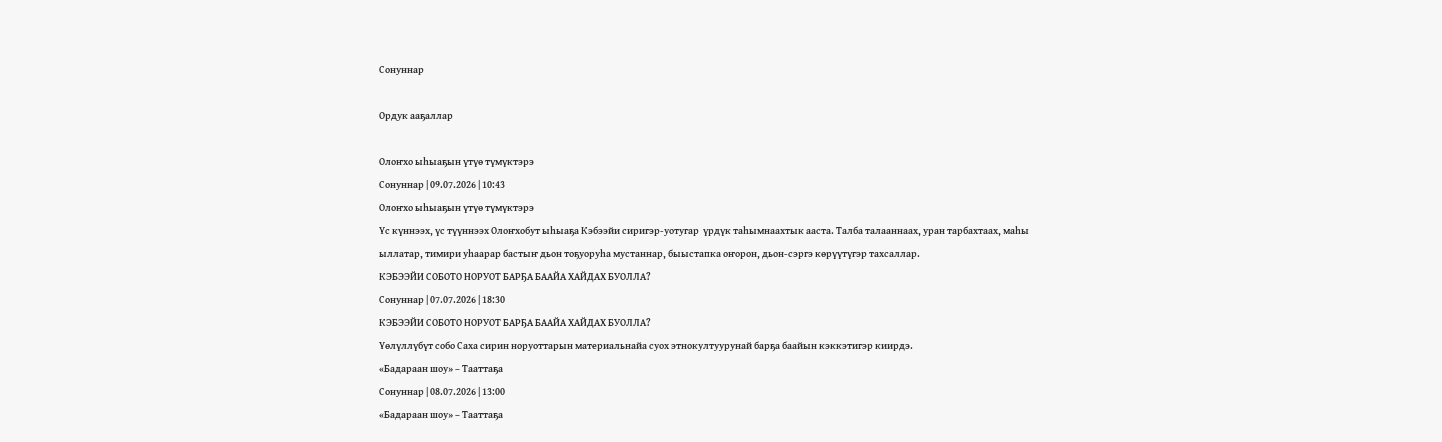Сонуннар

Ордук ааҕаллар

Олоҥхо ыһыаҕын үтүө түмүктэрэ
Сонуннар | 09.07.2026 | 10:43
Олоҥхо ыһыаҕын үтүө түмүктэрэ
Үс күннээх, үс түүннээх Олоҥхобут ыһыаҕа Кэбээйи сиригэр-уотугар  үрдүк таһымнаахтык ааста. Талба талааннаах, уран тарбахтаах, маһы ыллатар, тимири уһаарар бастыҥ дьон тоҕуоруһа мустаннар, быыстапка оҥорон, дьон-сэргэ көрүүтүгэр тахсаллар.
КЭБЭЭЙИ СОБОТО НОРУОТ БАРҔА БААЙА ХАЙДАХ БУОЛЛА?
Сонуннар | 07.07.2026 | 18:30
КЭБЭЭЙИ СОБОТО НОРУОТ БАРҔА БААЙА ХАЙДАХ БУОЛЛА?
Үөлүллүбүт собо Саха сирин норуоттарын материальнайа суох этнокултуурунай барҕа баайын кэккэтигэр киирдэ.
«Бадараан шоу» – Тааттаҕа
Сонуннар | 08.07.2026 | 13:00
«Бадараан шоу» – Тааттаҕа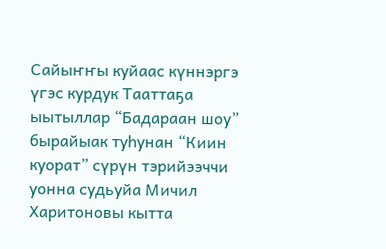Сайыҥҥы куйаас күннэргэ үгэс курдук Тааттаҕа ыытыллар “Бадараан шоу” бырайыак туһунан “Киин куорат” сүрүн тэрийээччи уонна судьуйа Мичил Харитоновы кытта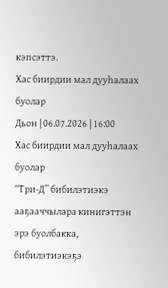кэпсэттэ.
Хас биирдии мал дууһалаах буолар
Дьон | 06.07.2026 | 16:00
Хас биирдии мал дууһалаах буолар
“Три-Д” бибилэтиэкэ ааҕааччылара кинигэттэн эрэ буолбакка, бибилэтиэкэҕэ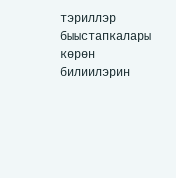тэриллэр быыстапкалары көрөн билиилэрин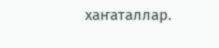хаҥаталлар.